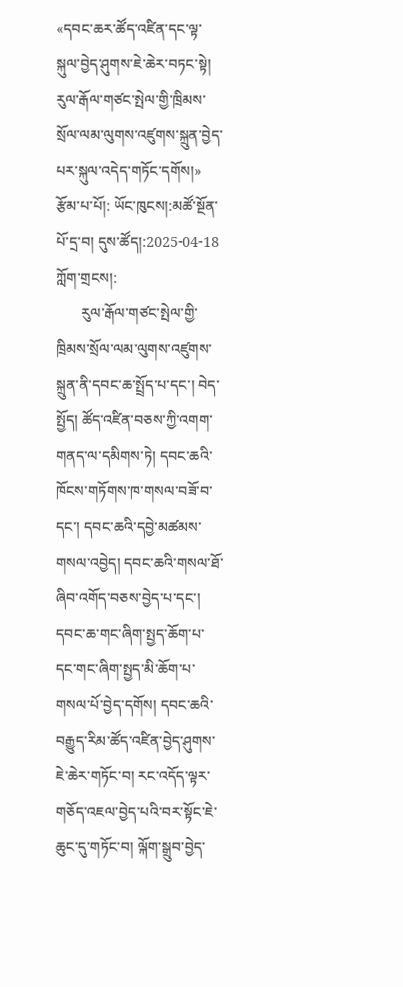«དབང་ཆར་ཚོད་འཛིན་དང་ལྟ་སྐུལ་བྱེད་ཤུགས་ཇེ་ཆེར་བཏང་སྟེ། རུལ་རྒོལ་གཙང་སྤེལ་གྱི་ཁྲིམས་སྲོལ་ལམ་ལུགས་འཛུགས་སྐྲུན་བྱེད་པར་སྐུལ་འདེད་གཏོང་དགོས།»
རྩོམ་པ་པོ།: ཡོང་ཁུངས།:མཚོ་སྔོན་པོ་དྲ་བ། དུས་ཚོད།:2025-04-18 ཀློག་གྲངས།:
       རུལ་རྒོལ་གཙང་སྤེལ་གྱི་ཁྲིམས་སྲོལ་ལམ་ལུགས་འཛུགས་སྐྲུན་ནི་དབང་ཆ་སྤྲོད་པ་དང་། བེད་སྤྱོད། ཚོད་འཛིན་བཅས་ཀྱི་འགག་གནད་ལ་དམིགས་ཏེ། དབང་ཆའི་ཁོངས་གཏོགས་ཁ་གསལ་བཟོ་བ་དང་། དབང་ཆའི་དབྱེ་མཚམས་གསལ་འབྱེད། དབང་ཆའི་གསལ་ཐོ་ཞིབ་འགོད་བཅས་བྱེད་པ་དང་། དབང་ཆ་གང་ཞིག་སྤྱད་ཆོག་པ་དང་གང་ཞིག་སྤྱད་མི་ཆོག་པ་གསལ་པོ་བྱེད་དགོས། དབང་ཆའི་བརྒྱུད་རིམ་ཚོད་འཛིན་བྱེད་ཤུགས་ཇེ་ཆེར་གཏོང་བ། རང་འདོད་ལྟར་གཅོད་འཇལ་བྱེད་པའི་བར་སྟོང་ཇེ་ཆུང་དུ་གཏོང་བ། ལྐོག་སྒྲུབ་བྱེད་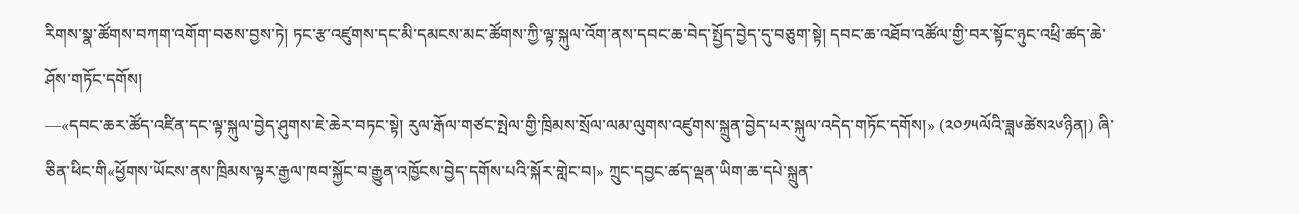རིགས་སྣ་ཚོགས་བཀག་འགོག་བཅས་བྱས་ཏེ། ཏང་རྩ་འཛུགས་དང་མི་དམངས་མང་ཚོགས་ཀྱི་ལྟ་སྐུལ་འོག་ནས་དབང་ཆ་བེད་སྤྱོད་བྱེད་དུ་བཅུག་སྟེ། དབང་ཆ་འཐོབ་འཚོལ་གྱི་བར་སྟོང་ཉུང་འཕྲི་ཚད་ཆེ་ཤོས་གཏོང་དགོས།
—«དབང་ཆར་ཚོད་འཛིན་དང་ལྟ་སྐུལ་བྱེད་ཤུགས་ཇེ་ཆེར་བཏང་སྟེ། རུལ་རྒོལ་གཙང་སྤེལ་གྱི་ཁྲིམས་སྲོལ་ལམ་ལུགས་འཛུགས་སྐྲུན་བྱེད་པར་སྐུལ་འདེད་གཏོང་དགོས།» (༢༠༡༥ལོའི་ཟླ༦ཚེས༢༦ཉིན།) ཞི་ཅིན་ཕིང་གི«ཕྱོགས་ཡོངས་ནས་ཁྲིམས་ལྟར་རྒྱལ་ཁབ་སྐྱོང་བ་རྒྱུན་འཁྱོངས་བྱེད་དགོས་པའི་སྐོར་གླེང་བ།» ཀྲུང་དབྱང་ཚད་ལྡན་ཡིག་ཆ་དཔེ་སྐྲུན་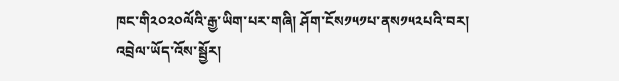ཁང་གི༢༠༢༠ལོའི་རྒྱ་ཡིག་པར་གཞི། ཤོག་ངོས༡༥༡པ་ནས༡༥༢པའི་བར།
འབྲེལ་ཡོད་འོས་སྦྱོར།